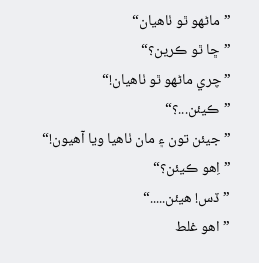”ماڻهو ٿو ٺاهيان“
”ڇا ٿو ڪرين؟“
”چري ماڻهو ٿو ٺاهيان!“
”ڪيئن...؟“
”جيئن تون ۽ مان ٺاهيا ويا آهيون!“
”اِهو ڪيئن؟“
”ڏس! هيئن.....“
”اهو غلط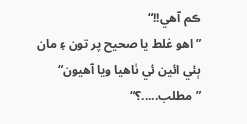ڪم آهي!!“
”اهو غلط يا صحيح پر تون ۽ مان ٻئي ائين ئي ٺاهيا ويا آهيون“
”مطلب.....؟“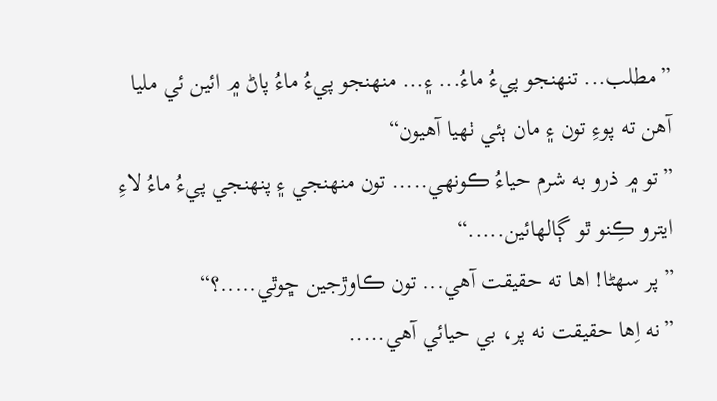”مطلب... تنهنجو پيءُ ماءُ... ۽... منهنجو پيءُ ماءُ پاڻ ۾ ائين ئي مليا آهن ته پوءِ تون ۽ مان ٻئي ٺهيا آهيون“
”تو ۾ ذرو به شرم حياءُ ڪونهي..... تون منهنجي ۽ پنهنجي پيءُ ماءُ لاءِ ايترو ڪِنو ٿو ڳالهائين.....“
”پر سهڻا! اها ته حقيقت آهي... تون ڪاوڙجين ڇوٿي.....؟“
”نه اِها حقيقت نه پر، بي حيائي آهي.....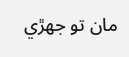مان تو جھڙي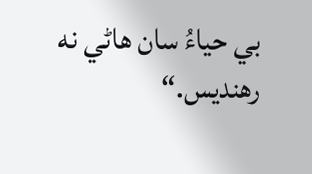بي حياءُ سان هاڻي نه رهنديس.“